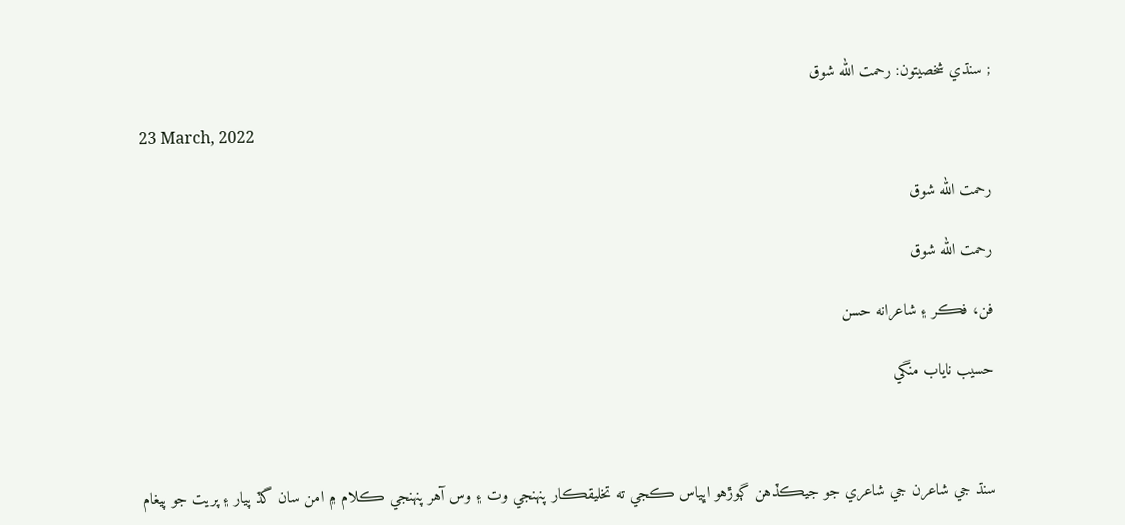; سنڌي شخصيتون: رحمت الله شوق

23 March, 2022

رحمت الله شوق

رحمت الله شوق

فن، فڪر ۽ شاعرانه حسن

حسيب ناياب منگي



سنڌ جي شاعرن جي شاعري جو جيڪڏهن ڳوڙهو اڀياس ڪجي ته تخليقڪار پنهنجي وت ۽ وس آهر پنهنجي ڪلام ۾ امن سان گڏ پيار ۽ پريت جو پيغام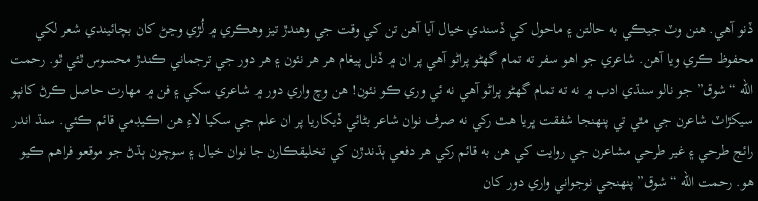ڏنو آهي. هنن وٽ جيڪي به حالتن ۽ ماحول کي ڏسندي خيال آيا آهن تن کي وقت جي وهندڙ تيز وهڪري ۾ لُڙي وڃڻ کان بچائيندي شعر لکي محفوظ ڪري ويا آهن. شاعري جو اهو سفر ته تمام گهڻو پراڻو آهي پر ان ۾ ڏنل پيغام هر هر نئون ۽ هر دور جي ترجماني ڪندڙ محسوس ٿئي ٿو. رحمت الله “شوق” جو نالو سنڌي ادب ۾ نه ته تمام گهڻو پراڻو آهي نه ئي وري ڪو نئون! هن وچ واري دور ۾ شاعري سکي ۽ فن ۾ مهارت حاصل ڪرڻ کانپو سيکڙاٽ شاعرن جي مٿي تي پنهنجا شفقت ڀريا هٿ رکي نه صرف نوان شاعر بڻائي ڏيکاريا پر ان علم جي سکيا لاءِ هن اڪيڊمي قائم ڪئي. سنڌ اندر رائج طرحي ۽ غير طرحي مشاعرن جي روايت کي هن به قائم رکي هر دفعي ٻڌندڙن کي تخليقڪارن جا نوان خيال ۽ سوچون ٻڌڻ جو موقعو فراهم ڪيو هو. رحمت الله “شوق” پنهنجي نوجواني واري دور کان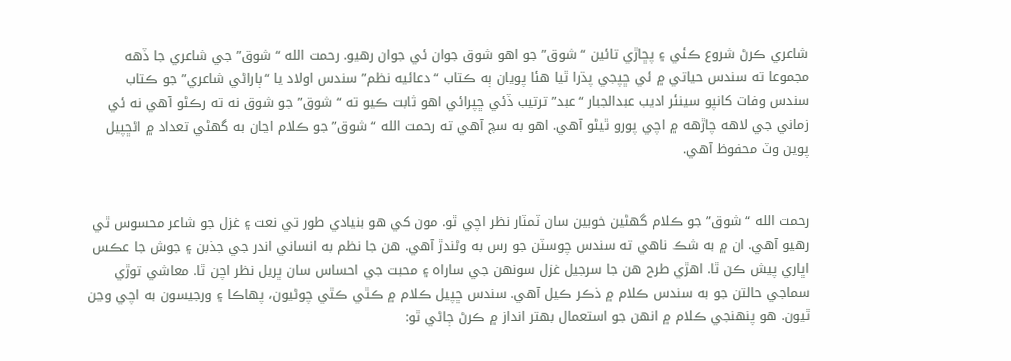شاعري ڪرڻ شروع ڪئي ۽ پڇاڙي تائين “شوق” جو اهو شوق جوان ئي جوان رهيو. رحمت الله “شوق” جي شاعري جا ڏهه مجموعا ته سندس حياتي ۾ ئي ڇپجي پڌرا ٿيا هئا پويان ٻه ڪتاب “دعائيه نظم” سندس اولاد يا “ٻاراڻي شاعري” جو ڪتاب سندس وفات کانپو سينئر اديب عبدالجبار “عبد” ترتيب ڏئي ڇپرائي اهو ثابت ڪيو ته “شوق” جو شوق نه ته رڪڻو آهي نه ئي زماني جي لاهه چاڙهه ۾ اچي پورو ٿيڻو آهي. اهو به سچ آهي ته رحمت الله “شوق” جو ڪلام اڃان به گهڻي تعداد ۾ اڻڇپيل پوين وٽ محفوظ آهي.


رحمت الله “شوق” جو ڪلام گهڻين خوبين سان ٽمٽار نظر اچي ٿو. مون کي هو بنيادي طور تي نعت ۽ غزل جو شاعر محسوس ٿي رهيو آهي. ان ۾ به شڪ ناهي ته سندس چوسٽن جو رس به وڻندڙ آهي. هن جا نظم به انساني اندر جي جذبن ۽ جوش جا عڪس اڀاري پيش ڪن ٿا. اهڙي طرح هن جا سرجيل غزل سونهن جي ساراه ۽ محبت جي احساس سان ڀريل نظر اچن ٿا. معاشي توڙي سماجي حالتن جو به سندس ڪلام ۾ ذڪر ڪيل آهي. سندس ڇپيل ڪلام ۾ ڪٿي ڪٿي چوڻيون، پهاڪا ۽ ورجيسون به اچي وڃن ٿيون. هو پنهنجي ڪلام ۾ انهن جو استعمال بهتر انداز ۾ ڪرڻ ڄاڻي ٿو: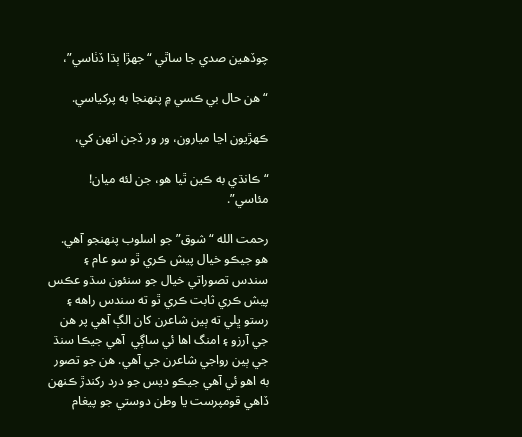چوڏهين صدي جا ساٿي “جهڙا ٻڌا ڏٺاسي”،

“هن حال بي ڪسي ۾ پنهنجا به پرکياسي.

ڪهڙيون اڃا ميارون، ور ور ڏجن انهن کي،

“ڪانڌي به ڪين ٿيا هو، جن لئه ميان! مئاسي”.

رحمت الله “شوق” جو اسلوب پنهنجو آهي. هو جيڪو خيال پيش ڪري ٿو سو عام ۽ سندس تصوراتي خيال جو سنئون سڌو عڪس پيش ڪري ثابت ڪري ٿو ته سندس راهه ۽ رستو ڀلي ته ٻين شاعرن کان الڳ آهي پر هن جي آرزو ۽ امنگ اها ئي ساڳي  آهي جيڪا سنڌ جي ٻين رواجي شاعرن جي آهي. هن جو تصور به اهو ئي آهي جيڪو ديس جو درد رکندڙ ڪنهن ڏاهي قومپرست يا وطن دوستي جو پيغام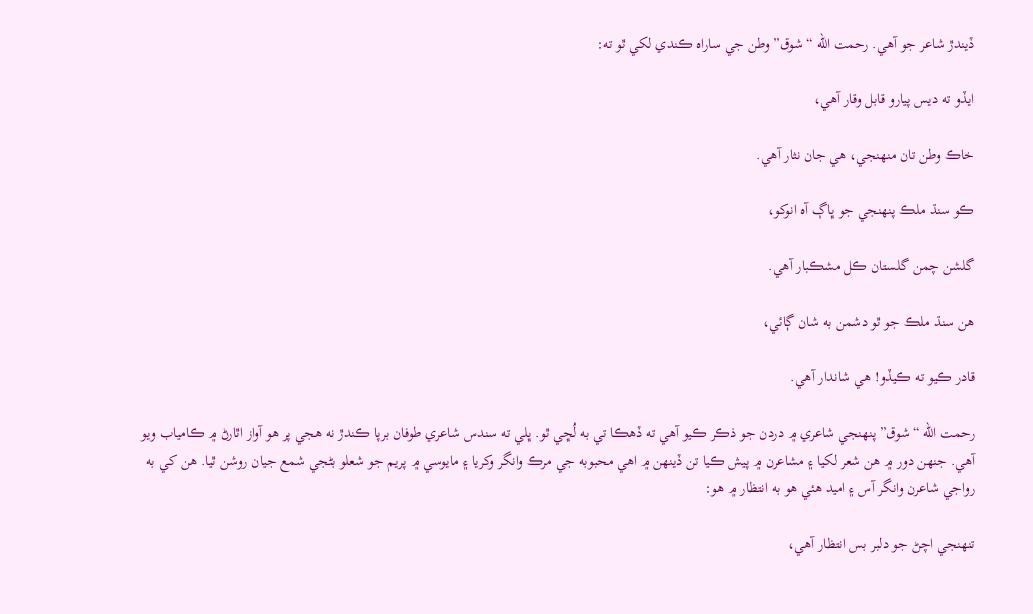ڏيندڙ شاعر جو آهي. رحمت الله “شوق” وطن جي ساراه ڪندي لکي ٿو ته:

ايڏو ته ديس پيارو قابل وقار آهي،

خاڪ وطن تان منهنجي، هي جان نثار آهي.

ڪو سنڌ ملڪ پنهنجي جو ڀاڳ آه انوکو،

گلشن چمن گلستان ڪل مشڪبار آهي.

هن سنڌ ملڪ جو ٿو دشمن به شان ڳائي،

قادر ڪيو ته ڪيڏو! هي شاندار آهي.

رحمت الله “شوق” پنهنجي شاعري ۾ دردن جو ذڪر ڪيو آهي ته ڏهڪا تي به لُڇي ٿو. ڀلي ته سندس شاعري طوفان برپا ڪندڙ نه هجي پر هو آواز اٿارڻ ۾ ڪامياب ويو آهي. جنهن دور ۾ هن شعر لکيا ۽ مشاعرن ۾ پيش ڪيا تن ڏينهن ۾ اهي محبوبه جي مرڪ وانگر وکريا ۽ مايوسي ۾ پريم جو شعلو بڻجي شمع جيان روشن ٿيا. هن کي به رواجي شاعرن وانگر آس ۽ اميد هئي هو به انتظار ۾ هو:

تنهنجي اچڻ جو دلبر بس انتظار آهي،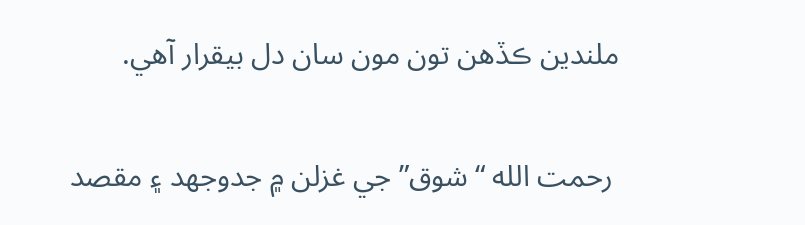ملندين ڪڏهن تون مون سان دل بيقرار آهي.

 رحمت الله “شوق” جي غزلن ۾ جدوجهد ۽ مقصد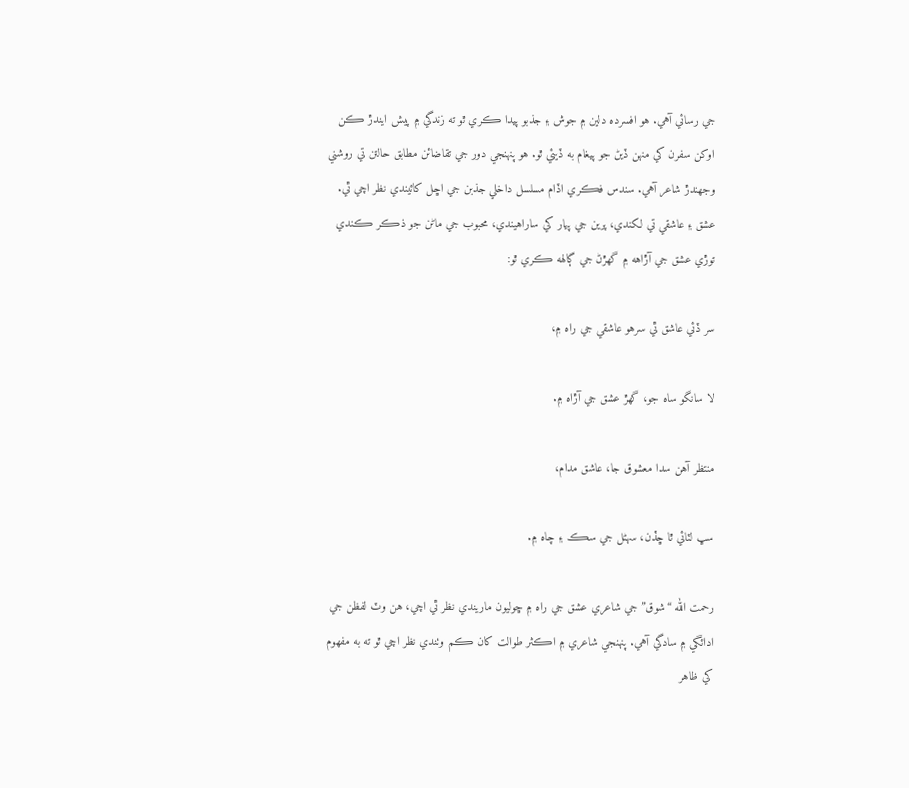جي رسائي آهي. هو افسرده دلين ۾ جوش ۽ جذبو پيدا ڪري ٿو ته زندگي ۾ پيش ايندڙ ڪن اوکن سفرن کي منهن ڏيڻ جو پيغام به ڏيئي ٿو. هو پنهنجي دور جي تقاضائن مطابق حالتن تي روشني وجهندڙ شاعر آهي. سندس فڪري اڏام مسلسل داخلي جذبن جي اڇل کائيندي نظر اچي ٿي. عشق ۽ عاشقي تي لکندي، پرين جي پيار کي ساراهيندي، محبوب جي ماڻن جو ذڪر ڪندي توڙي عشق جي آڙاهه ۾ گهڙڻ جي ڳالهه ڪري ٿو:

سر ڏئي عاشق ٿي سرهو عاشقي جي راه ۾،

لا سانگو ساه جو، گهڙ عشق جي آڙاه ۾.

منتظر آهن سدا معشوق جا، عاشق مدام،

سڀ لٽائي ٿا ڇڏن، سهڻل جي سڪ ۽ چاه ۾.

رحمت الله “شوق” جي شاعري عشق جي راه ۾ ڇوليون ماريندي نظر ٿي اچي، هن وٽ لفظن جي ادائگي ۾ سادگي آهي. پنهنجي شاعري ۾ اڪثر طوالت کان ڪم وٺندي نظر اچي ٿو ته به مفهوم کي ظاهر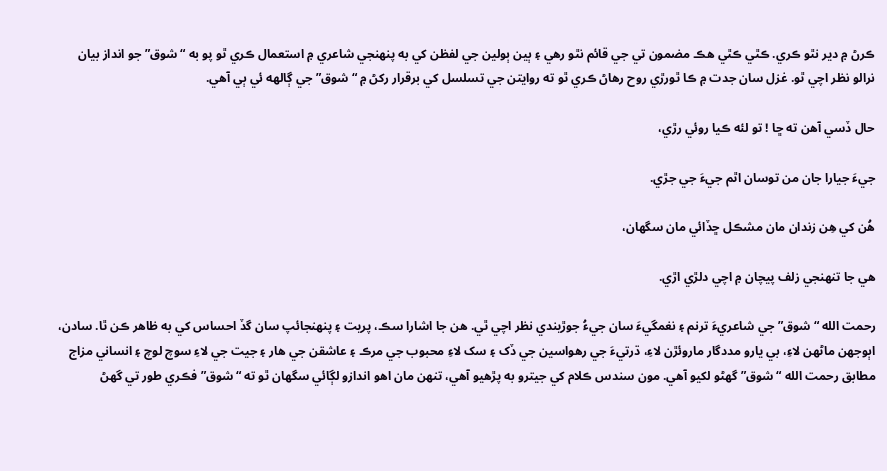ڪرڻ ۾ دير نٿو ڪري. ڪٿي ڪٿي هڪ مضمون تي جي قائم نٿو رهي ۽ ٻين ٻولين جي لفظن کي به پنهنجي شاعري ۾ استعمال ڪري ٿو پو به “شوق” جو انداز بيان نرالو نظر اچي ٿو. غزل سان جدت ۾ ڪا ٿورڙي روح رهاڻ ڪري ٿو ته روايتن جي تسلسل کي برقرار رکڻ ۾ “شوق” جي ڳالهه ئي ٻي آهي.

حال ڏسي آهن ته ڇا ! تو لئه ڪيا روئي رڙي،

جيءَ جيارا جان من توسان اٿم جيءَ جي جڙي.

هُن کي هِن زندان مان مشڪل ڇڏائي مان سگهان،

هي جا تنهنجي زلف پيچان ۾ اچي دلڙي اڙي.

رحمت الله “شوق” جي شاعريءَ ترنم ۽ نغمگيءَ سان جيءُ جوڙيندي نظر اچي ٿي. هن جا اشارا سڪ، پريت ۽ پنهنجائپ سان گڏ احساس کي به ظاهر ڪن ٿا. سادن، اٻوجهن ماڻهن لاءِ، بي يارو مددگار ماروئڙن لاءِ، ڌرتيءَ جي رهواسين جي ڏک ۽ سک لاءِ محبوب جي مرڪ ۽ عاشقن جي هار ۽ جيت جي لاءِ سوچ لوچ ۽ انساني مزاج مطابق رحمت الله “شوق” گهڻو لکيو آهي. مون سندس ڪلام کي جيترو به پڙهيو آهي، تنهن مان اهو اندازو لڳائي سگهان ٿو ته “شوق” فڪري طور تي گهڻ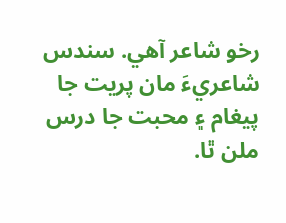رخو شاعر آهي. سندس شاعريءَ مان پريت جا پيغام ۽ محبت جا درس ملن ٿا.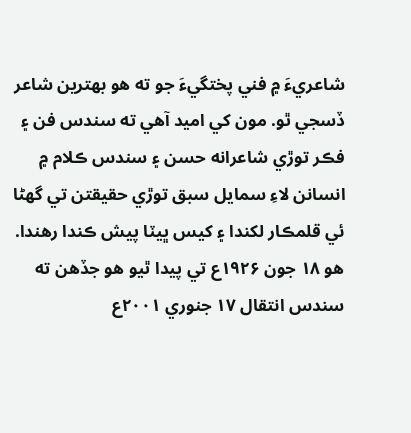شاعريءَ ۾ فني پختگيءَ جو ته هو بهترين شاعر ڏسجي ٿو. مون کي اميد آهي ته سندس فن ۽ فڪر توڙي شاعرانه حسن ۽ سندس ڪلام ۾ انسانن لاءِ سمايل سبق توڙي حقيقتن تي گهڻا ئي قلمڪار لکندا ۽ کيس ڀيٽا پيش ڪندا رهندا. هو ۱۸ جون ۱۹۲۶ع تي پيدا ٿيو هو جڏهن ته سندس انتقال ۱۷ جنوري ۲۰۰۱ع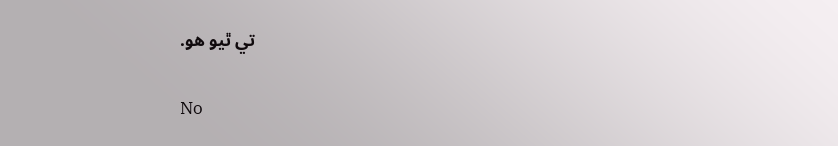تي ٿيو هو.

No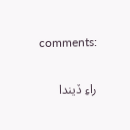comments:

راءِ ڏيندا